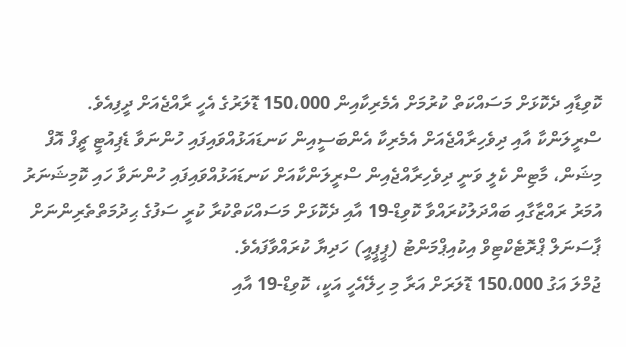ކޮވިޑާއި ދެކޮޅަށް މަސައްކަތް ކުރުމަށް އެމެރިކާއިން 150،000 ޑޮލަރުގެ އެހީ ރާއްޖެއަށް ދީފިއެވެ.
ސްރީލަންކާ އާއި ދިވެހިރާއްޖެއަށް އެމެރިކާ އެންބަސީއިން ކަނޑައަޅުއްވައިފައި ހުންނަވާ ޑެޕިއުޓީ ޗީފް އޮފް މިޝަން، މާޓިން ކެލީ ވަނީ ދިވެހިރާއްޖެއިން ސްރީލަންކާއަށް ކަނޑައަޅުއްވައިފައި ހުންނަވާ ހައި ކޮމިޝަނަރު އުމަރު ރައްޒާގާއި ބައްދަލުކުރައްވާ ކޮވިޑް-19 އާއި ދެކޮޅަށް މަސައްކަތްކުރާ ކުރީ ސަފުގެ ޙިދުމަތްތެރިންނަށް ޕާސަނަލް ޕްރޮޓެކްޓިވް އިކުއިޕްމަންޓު (ޕީޕީއީ) ހަދިޔާ ކުރައްވާފައެވެ.
ޖުމްލަ އަގު 150،000 ޑޮލަރަށް އަރާ މި ހިލޭއެހީ އަކީ، ކޮވިޑް-19 އާއި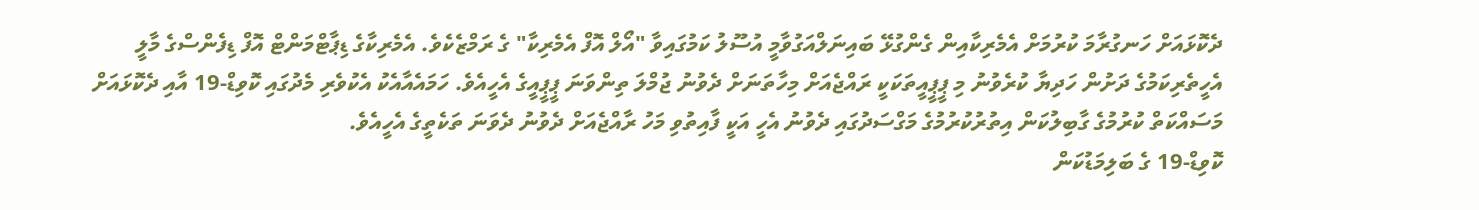ދެކޮޅައަށް ހަނގުރާމަ ކުރުމަށް އެމެރިކާއިން ގެންގުޅޭ ބައިނަލްއަގުވާމީ އުސޫލު ކަމުގައިވާ "އޯލް އޮފް އެމެރިކާ" ގެ ރަމްޒެކެވެ. އެމެރިކާގެ ޑިޕާޓްމަންޓް އޮފް ޑިފެންސްގެ މާލީ އެހީތެރިކަމުގެ ދަށުން ހަދިޔާ ކުރެވުނު މި ޕީޕީއީތަކަކީ ރައްޖެއަށް މިހާތަނަށް ދެވުނު ޖުމްލަ ތިންވަނަ ޕީޕީއީގެ އެހީއެވެ. ހަމައެއާއެކު އެކުވެރި މެދުގައި ކޮވިޑް-19 އާއި ދެކޮޅައަށް މަސައްކަތް ކުރުމުގެ ގާބިލުކަން އިތުރުކުރުމުގެ މަގްސަދުގައި ދެވުނު އެހީ އަކީ ފާއިތުވި މަހު ރާއްޖެއަށް ދެވުނު ދެވަނަ ތަކެތީގެ އެހީއެވެ.
ކޮވިޑް-19 ގެ ބަލިމަޑުކަން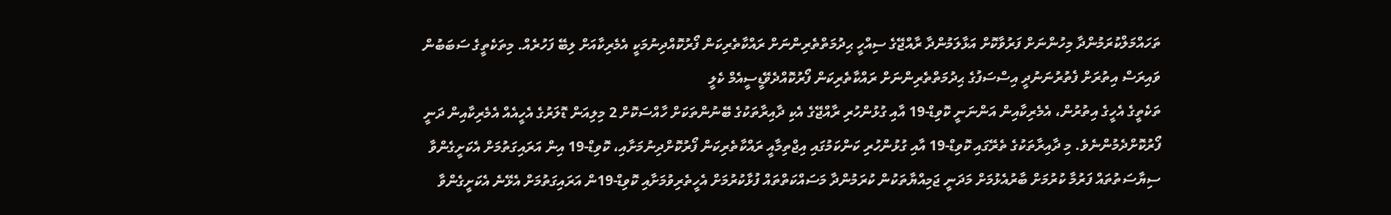ތަހައްމަލްކުރަމުންދާ މިހުންނަށް ފަރުވާކޮށް އަޅާލަމުންދާ ރާއްޖޭގެ ސިއްހީ ޙިދުމަތްތެރިންނަށް ރައްކާތެރިކަން ފޯރުކޮއްދިނުމަކީ އެމެރިކާއަށް ލިބޭ ފަހުރެއް. މިތަކެތީގެ ސަބަބުން ވައިރަސް އިތުރަށް ފެތުރުނަނުދީ އިސްސަފުގެ ޙިދުމަތްތެރިންނަށް ރައްކާތެރިކަން ފޯރުކޮއްދެވޭޑީސީއެމް ކެލީ
ތަކެތީގެ އެހީގެ އިތުރުން، އެމެރިކާއިން އަންނަނީ ކޮވިޑް-19 އާއި ގުޅުންހުރި ރާއްޖޭގެ އެކި ދާއިރާތަކުގެ ބޭނުންތަކަށް ހާއްސަކޮށް 2 މިލިއަން ޑޮލަރުގެ އެހީއެއް އެމެރިކާއިން ދަނީ ފޯރުކޮށްދެމުންނެވެ. މި ދާއިރާތަކުގެ ތެރޭގައި ކޮވިޑް-19 އާއި ގުޅުންހުރި ކަންކަމުގައި އިޖްތިމާއީ ރައްކާތެރިކަން ފޯރުކޮށްދިނުމަށާއި، ކޮވިޑް-19 އިން އަރައިގަތުމަށް އެކަށީގެންވާ ސިޔާސަތުތައް ފަރުމާ ކުރުމަށް ބާރުއެޅުމަށް މަދަނީ ޖަމިއްޔާތަކުން ކުރަމުންދާ މަސައްކަތްތައް ފުޅާކުރުމަށް އެހީތެރިވުމަށާއި ކޮވިޑް-19ން އަރައިގަތުމަށް އެޅޭނެ އެކަށީގެންވާ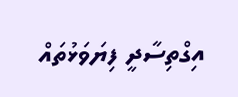އިގްތިސާދީ ފިޔަވަޅުތައް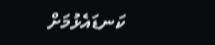ކަނޑައެޅުމަށް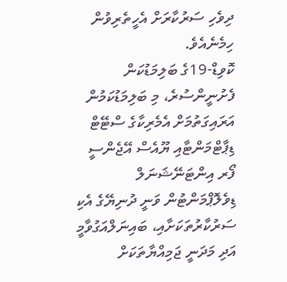ދިވެހި ސަރުކާރަށް އެހީތެރިވުން ހިމެނެއެވެ.
ކޮވިޑް-19ގެ ބަލިމަޑުކަން ފެށުނީންސުރެ، މި ބަލިމަޑުކަމުން އަރައިގަތުމަށް އެމެރިކާގެ ސްޓޭޓް ޑިޕާޓްމަންޓާއި ޔޫއެސް އޭޖެންސީ ފޯރ އިންޓަނޭޝަނަލް ޑިވެލޮޕްމަންޓުން ވަނީ ދުނިޔޭގެ އެކި ސަރުކާރުތަކަށާއި، ބައިނަލްއަގުވާމީ އަދި މަދަނީ ޖަމިއްޔާތަކަށް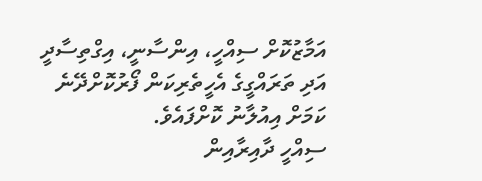އަމާޒުކޮށް ސިއްހީ، އިންސާނީ، އިގްތިސާދީ އަދި ތަރައްގީގެ އެހީތެރިކަން ފޯރުކޮށްދޭނެ ކަމަށް އިއުލާނު ކޮށްފައެވެ.
ސިއްހީ ދާއިރާއިން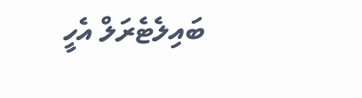ބައިލެޓެރަލް އެހީ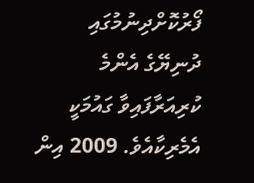ފޯރުކޮށްދިނުމުގައި ދުނިޔޭގެ އެންމެ ކުރިއަރާފައިވާ ގައުމަކީ އެމެރިކާއެވެ. 2009 އިން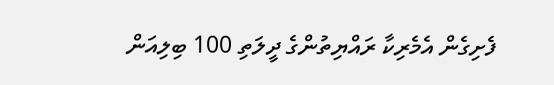ފެށިގެން އެމެރިކާ ރައްޔިތުންގެ ދީލަތި 100 ބިލިއަން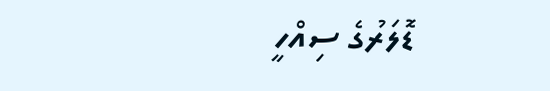ޑޮލަރުގެ ސިއްހީ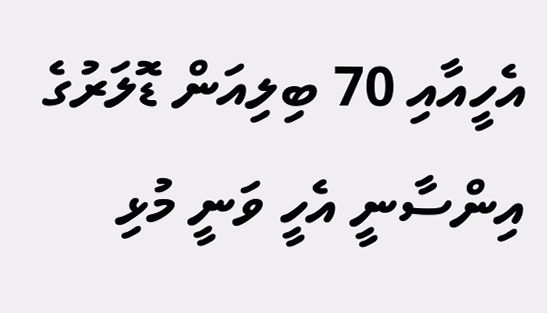އެހީއާއި 70 ބިލިއަން ޑޮލަރުގެ އިންސާނީ އެހީ ވަނީ މުޅި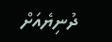ދުނިޔެއަށް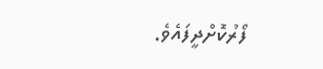ފޯރުކޮށްދީފައެވެ.